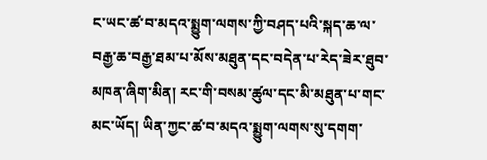ང་ཡང་ཚ་བ་མདའ་སྨྱུག་ལགས་ཀྱི་བཤད་པའི་སྐད་ཆ་ལ་བརྒྱ་ཆ་བརྒྱ་ཐམ་པ་མོས་མཐུན་དང་བདེན་པ་རེད་ཟེར་ཐུབ་མཁན་ཞིག་མིན། རང་གི་བསམ་ཚུལ་དང་མི་མཐུན་པ་གང་མང་ཡོད། ཡིན་ཀྱང་ཚ་བ་མདའ་སྨྱུག་ལགས་སུ་དགག་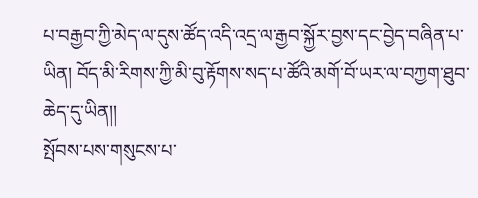པ་བརྒྱབ་ཀྱི་མེད་ལ་དུས་ཚོད་འདི་འདྲ་ལ་རྒྱབ་སྐྱོར་བྱས་དང་བྱེད་བཞིན་པ་ཡིན། བོད་མི་རིགས་ཀྱི་མི་བུ་རྟོགས་སད་པ་ཚོའི་མགོ་བོ་ཡར་ལ་བཀྱག་ཐུབ་ཆེད་དུ་ཡིན།།
སྤོབས་པས་གསུངས་པ་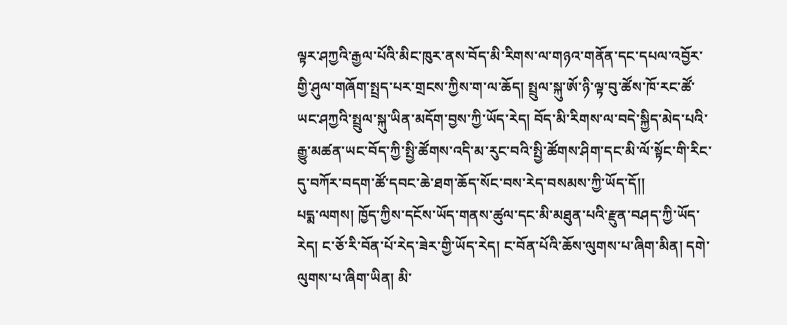ལྟར་ཤཀྱའི་རྒྱལ་པོའི་མིང་ཁུར་ནས་བོད་མི་རིགས་ལ་གཉའ་གནོན་དང་དཔལ་འབྱོར་གྱི་ཤུལ་གཞོག་སྤྲད་པར་གྲངས་ཀྱིས་ག་ལ་ཆོད། སྤྲུལ་སྐུ་ཨོ་ཉི་ལྟ་བུ་ཚོས་ཁོ་རང་ཚོ་ཡང་ཤཀྱའི་སྤྲུལ་སྐུ་ཡིན་མདོག་བྱས་ཀྱི་ཡོད་རེད། བོད་མི་རིགས་ལ་བདེ་སྐྱིད་མེད་པའི་རྒྱུ་མཚན་ཡང་བོད་ཀྱི་སྤྱི་ཚོགས་འདི་མ་རུང་བའི་སྤྱི་ཚོགས་ཤིག་དང་མི་ལོ་སྟོང་གི་རིང་དུ་བཀོར་བདག་ཚོ་དབང་ཆེ་ཐག་ཆོད་སོང་བས་རེད་བསམས་ཀྱི་ཡོད་དོ།།
པདྨ་ལགས། ཁྱོད་ཀྱིས་དངོས་ཡོད་གནས་ཚུལ་དང་མི་མཐུན་པའི་རྫུན་བཤད་ཀྱི་ཡོད་རེད། ང་ཅོ་རི་བོན་པོ་རེད་ཟེར་གྱི་ཡོད་རེད། ང་བོན་པོའི་ཆོས་ལུགས་པ་ཞིག་མིན། དགེ་ལུགས་པ་ཞིག་ཡིན། མི་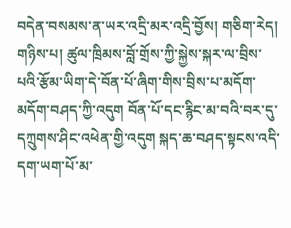བདེན་བསམས་ན་ཡར་འདྲི་མར་འདྲི་བྱོས། གཅིག་རེད།
གཉིས་པ། ཚུལ་ཁྲིམས་བློ་གྲོས་ཀྱི་སྐྱེས་སྐར་ལ་བྲིས་པའི་རྩོམ་ཡིག་དེ་བོན་པོ་ཞིག་གིས་བྲིས་པ་མདོག་མདོག་བཤད་ཀྱི་འདུག བོན་པོ་དང་རྙིང་མ་བའི་བར་དུ་དཀྲུགས་ཤིང་འཕེན་གྱི་འདུག སྐད་ཆ་བཤད་སྟངས་འདི་དག་ཡག་པོ་མ་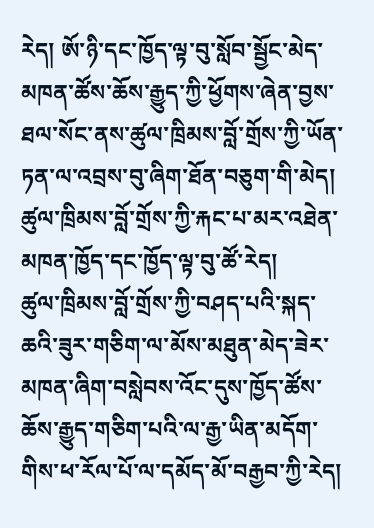རེད། ཨོ་ཉི་དང་ཁྱོད་ལྟ་བུ་སློབ་སྦྱོང་མེད་མཁན་ཚོས་ཆོས་རྒྱུད་ཀྱི་ཕྱོགས་ཞེན་བྱས་ཐལ་སོང་ནས་ཚུལ་ཁྲིམས་བློ་གྲོས་ཀྱི་ཡོན་ཏན་ལ་འབྲས་བུ་ཞིག་ཐོན་བཅུག་གི་མེད། ཚུལ་ཁྲིམས་བློ་གྲོས་ཀྱི་རྐང་པ་མར་འཐེན་མཁན་ཁྱོད་དང་ཁྱོད་ལྟ་བུ་ཚོ་རེད།
ཚུལ་ཁྲིམས་བློ་གྲོས་ཀྱི་བཤད་པའི་སྐད་ཆའི་ཟུར་གཅིག་ལ་མོས་མཐུན་མེད་ཟེར་མཁན་ཞིག་བསླེབས་འོང་དུས་ཁྱོད་ཚོས་ཆོས་རྒྱུད་གཅིག་པའི་ལ་རྒྱ་ཡིན་མདོག་གིས་ཕ་རོལ་པོ་ལ་དམོད་མོ་བརྒྱབ་ཀྱི་རེད།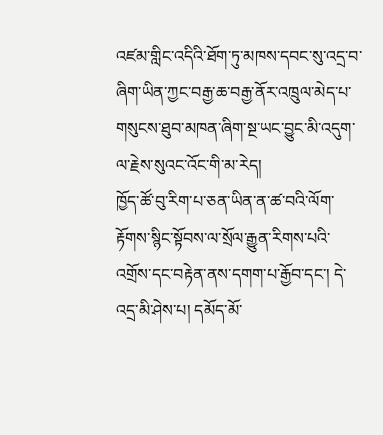འཛམ་གླིང་འདིའི་ཐོག་ཏུ་མཁས་དབང་སུ་འདྲ་བ་ཞིག་ཡིན་ཀྱང་བརྒྱ་ཆ་བརྒྱ་ནོར་འཁྲུལ་མེད་པ་གསུངས་ཐུབ་མཁན་ཞིག་སྔ་ཡང་བྱུང་མི་འདུག་ལ་རྗེས་སུའང་འོང་གི་མ་རེད།
ཁྱོད་ཚོ་བུ་རིག་པ་ཅན་ཡིན་ན་ཚ་བའི་ལོག་རྟོགས་སྙིང་སྟོབས་ལ་སྲོལ་རྒྱུན་རིགས་པའི་འགྲོས་དང་བརྟེན་ནས་དགག་པ་རྒྱོབ་དང་། དེ་འདྲ་མི་ཤེས་པ། དམོད་མོ་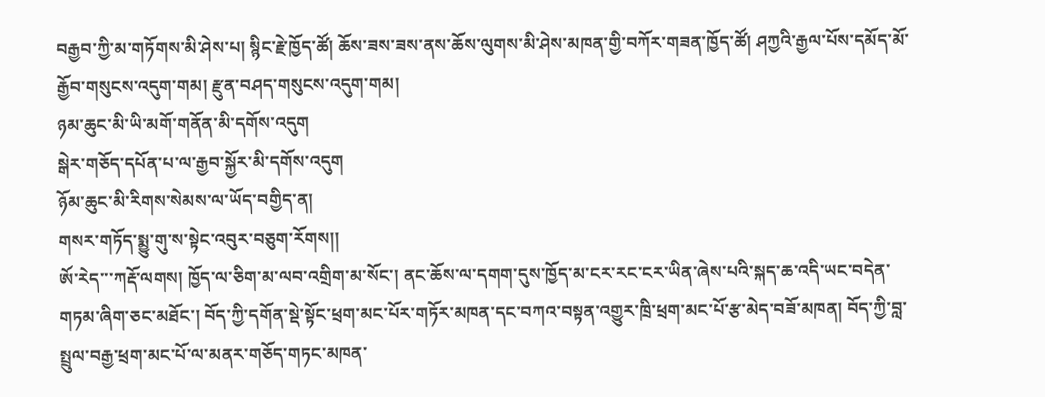བརྒྱབ་ཀྱི་མ་གཏོགས་མི་ཤེས་པ། སྙིང་རྗེ་ཁྱོད་ཚོ། ཆོས་ཟས་ཟས་ནས་ཆོས་ལུགས་མི་ཤེས་མཁན་གྱི་བཀོར་གཟན་ཁྱོད་ཚོ། ཤཀྱའི་རྒྱལ་པོས་དམོད་མོ་རྒྱོབ་གསུངས་འདུག་གམ། རྫུན་བཤད་གསུངས་འདུག་གམ།
ཉམ་ཆུང་མི་ཡི་མགོ་གནོན་མི་དགོས་འདུག
སྒེར་གཅོད་དཔོན་པ་ལ་རྒྱབ་སྐྱོར་མི་དགོས་འདུག
ཉོམ་ཆུང་མི་རིགས་སེམས་ལ་ཡོད་བགྱིད་ན།
གསར་གཏོད་སྨྱུ་གུ་ས་སྟེང་འབུར་བཅུག་རོགས།།
ཨོ་རེད་་་ཀརྡོ་ལགས། ཁྱོད་ལ་ཅིག་མ་ལབ་འགྲིག་མ་སོང་། ནང་ཆོས་ལ་དགག་དུས་ཁྱོད་མ་ངར་རང་ངར་ཡིན་ཞེས་པའི་སྐད་ཆ་འདི་ཡང་བདེན་གཏམ་ཞིག་ཅང་མཐོང་། བོད་ཀྱི་དགོན་སྡེ་སྟོང་ཕྲག་མང་པོར་གཏོར་མཁན་དང་བཀའ་བསྟན་འགྱུར་ཁྲི་ཕྲག་མང་པོ་རྩ་མེད་བཟོ་མཁན། བོད་ཀྱི་བླ་སྤྲུལ་བརྒྱ་ཕྲག་མང་པོ་ལ་མནར་གཅོད་གཏང་མཁན་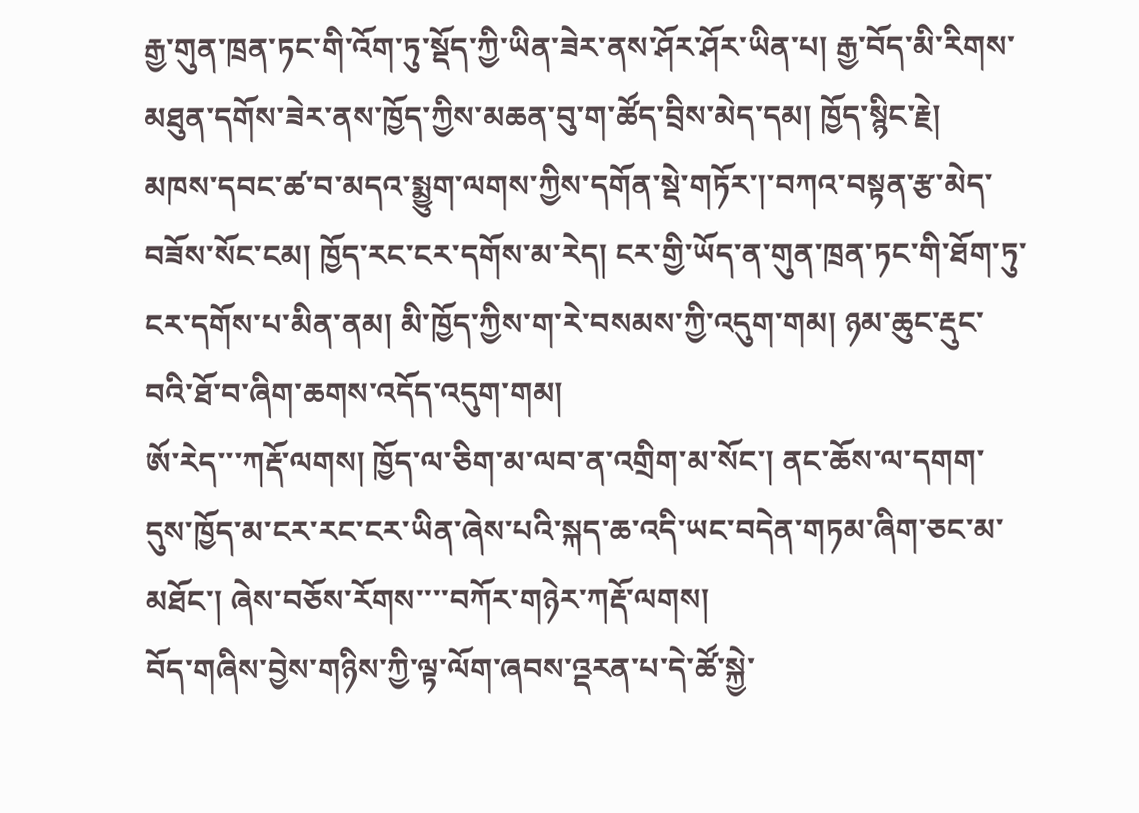རྒྱ་གུན་ཁྲན་ཏང་གི་འོག་ཏུ་སྡོད་ཀྱི་ཡིན་ཟེར་ནས་ཤོར་ཤོར་ཡིན་པ། རྒྱ་བོད་མི་རིགས་མཐུན་དགོས་ཟེར་ནས་ཁྱོད་ཀྱིས་མཆན་བུ་ག་ཚོད་བྲིས་མེད་དམ། ཁྱོད་སྙིང་རྗེ།
མཁས་དབང་ཚ་བ་མདའ་སྨྱུག་ལགས་ཀྱིས་དགོན་སྡེ་གཏོར་།་བཀའ་བསྟན་རྩ་མེད་བཟོས་སོང་ངམ། ཁྱོད་རང་ངར་དགོས་མ་རེད། ངར་གྱི་ཡོད་ན་གུན་ཁྲན་ཏང་གི་ཐོག་ཏུ་ངར་དགོས་པ་མིན་ནམ། མི་ཁྱོད་ཀྱིས་ག་རེ་བསམས་ཀྱི་འདུག་གམ། ཉམ་ཆུང་རྡུང་བའི་ཐོ་བ་ཞིག་ཆགས་འདོད་འདུག་གམ།
ཨོ་རེད་་་ཀརྡོ་ལགས། ཁྱོད་ལ་ཅིག་མ་ལབ་ན་འགྲིག་མ་སོང་། ནང་ཆོས་ལ་དགག་དུས་ཁྱོད་མ་ངར་རང་ངར་ཡིན་ཞེས་པའི་སྐད་ཆ་འདི་ཡང་བདེན་གཏམ་ཞིག་ཅང་མ་མཐོང་། ཞེས་བཅོས་རོགས་་་་བཀོར་གཉེར་ཀརྡོ་ལགས།
བོད་གཞིས་བྱེས་གཉིས་ཀྱི་ལྟ་ལོག་ཞབས་འྡརན་པ་དེ་ཚོ་སྐྱེ་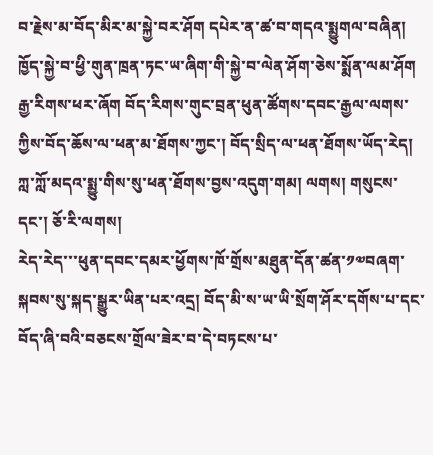བ་རྗེས་མ་བོད་མིར་མ་སྐྱེ་བར་ཤོག དཔེར་ན་ཚ་བ་གདའ་སྨྱུགལ་བཞིན།
ཁྱོད་སྐྱེ་བ་ཕྱི་གུན་ཁྲན་ཏང་ཡ་ཞིག་གི་སྐྱེ་བ་ལེན་ཤོག་ཅེས་སྨོན་ལམ་ཤོག
རྒྱ་རིགས་ཕར་ཞོག བོད་རིགས་གུང་བྲན་ཕུན་ཚོགས་དབང་རྒྱལ་ལགས་ཀྱིས་བོད་ཆོས་ལ་ཕན་མ་ཐོགས་ཀྱང་། བོད་སྲིད་ལ་ཕན་ཐོགས་ཡོད་རེད། ཀླ་ཀློ་མདའ་སྨྱུ་གིས་སུ་ཕན་ཐོགས་བྱས་འདུག་གམ། ལགས། གསུངས་དང་། ཅོ་རི་ལགས།
རེད་རེད་་་ཕུན་དབང་དམར་ཕྱོགས་ཁོ་གྲོས་མཐུན་དོན་ཚན་༡༧བཞག་སྐབས་སུ་སྐད་སྒྱུར་ཡིན་པར་འདྲ། བོད་མི་ས་ཡ་ཡི་སྲོག་ཤོར་དགོས་པ་དང་བོད་ཞི་བའི་བཅངས་གྲོལ་ཟེར་བ་དེ་བཏངས་པ་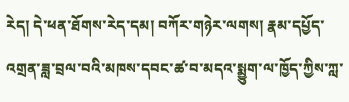རེད། དེ་ཕན་ཐོགས་རེད་དམ། བཀོར་གཉེར་ལགས། རྣམ་དཔྱོད་འགྲན་ཟླ་བྲལ་བའི་མཁས་དབང་ཚ་བ་མདའ་སྨྱུག་ལ་ཁྱོད་ཀྱིས་ཀླ་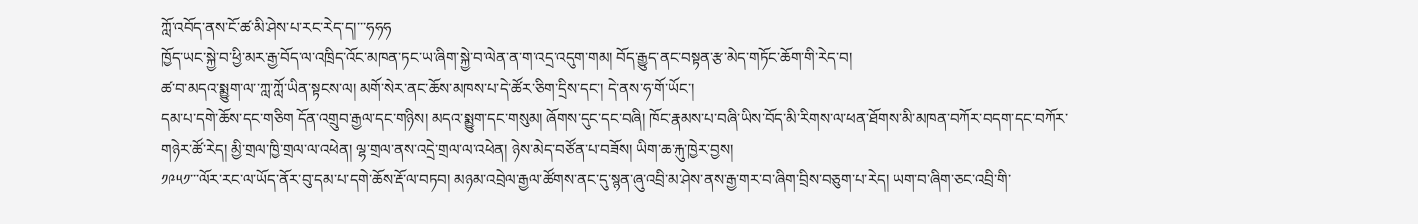ཀློ་འབོད་ནས་ངོ་ཚ་མི་ཤེས་པ་རང་རེད་ད།་་་ཧཧཧ
ཁྱོད་ཡང་སྐྱེ་བ་ཕྱི་མར་རྒྱ་བོད་ལ་འཁྲིད་འོང་མཁན་ཏང་ཡ་ཞིག་སྐྱེ་བ་ལེན་ན་ག་འདྲ་འདུག་གམ། བོད་རྒྱུད་ནང་བསྟན་རྩ་མེད་གཏོང་ཆོག་གི་རེད་བ།
ཚ་བ་མདའ་སྨྱུག་ལ་་ཀླ་ཀློ་ཡིན་སྟངས་ལ། མགོ་སེར་ནང་ཆོས་མཁས་པ་དེ་ཚོར་ཅིག་དྲིས་དང་། དེ་ནས་ཧ་གོ་ཡོང་།
དམ་པ་དགེ་ཆོས་དང་གཅིག དོན་འགྲུབ་རྒྱལ་དང་གཉིས། མདའ་སྨྱུག་དང་གསུམ། ཞོགས་དུང་དང་བཞི། ཁོང་རྣམས་པ་བཞི་ཡིས་བོད་མི་རིགས་ལ་ཕན་ཐོགས་མི་མཁན་བཀོར་བདག་དང་བཀོར་གཉེར་ཚོ་རེད། མྱི་གྲལ་ཁྱི་གྲལ་ལ་འཕེན། ལྷ་གྲལ་ནས་འདྲེ་གྲལ་ལ་འཕེན། ཉེས་མེད་བཙོན་པ་བཟོས། ཡིག་ཆ་རྐུ་ཁྱེར་བྱས།
༡༩༥༡་་་ལོར་རང་ལ་ཡོད་ནོར་བུ་དམ་པ་དགེ་ཆོས་རྡོ་ལ་བཏབ། མཉམ་འབྲེལ་རྒྱལ་ཚོགས་ནང་དུ་སྙན་ཞུ་འབྲི་མ་ཤེས་ནས་རྒྱ་གར་བ་ཞིག་བྲིས་བཅུག་པ་རེད། ཡག་བ་ཞིག་ཅང་འབྲི་གི་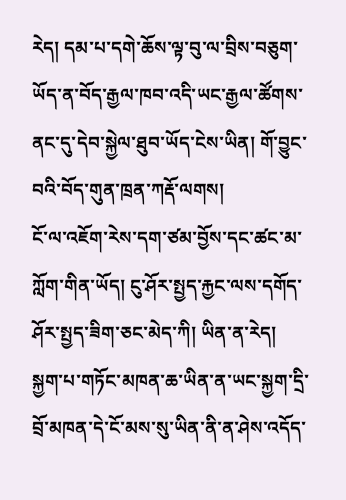རེད། དམ་པ་དགེ་ཆོས་ལྟ་བུ་ལ་བྲིས་བཅུག་ཡོད་ན་བོད་རྒྱལ་ཁབ་འདི་ཡང་རྒྱལ་ཚོགས་ནང་དུ་དེབ་སྐྱེལ་ཐུབ་ཡོད་ངེས་ཡིན། གོ་བྱུང་བའི་བོད་གུན་ཁྲན་ཀརྡོ་ལགས།
ངོ་ལ་འཇོག་རེས་དག་ཙམ་བྱོས་དང་ཚང་མ་ཀློག་གིན་ཡོད། ངུ་ཤོར་སྤྱད་རྐྱང་ལས་དགོད་ཤོར་སྤྱད་ཟིག་ཅང་མེད་ཀི། ཡིན་ན་རེད། སྐྱག་པ་གཏོང་མཁན་ཆ་ཡིན་ན་ཡང་སྐྱག་དྲི་བྲོ་མཁན་དེ་ངོ་མས་སུ་ཡིན་ནི་ན་ཤེས་འདོད་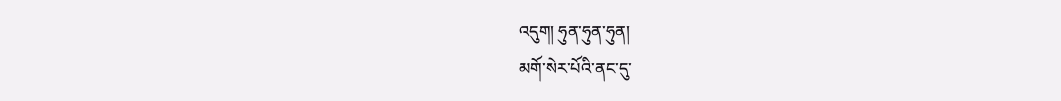འདུག། ཧུན་ཧུན་ཧུན།
མགོ་སེར་པོའི་ནང་དུ་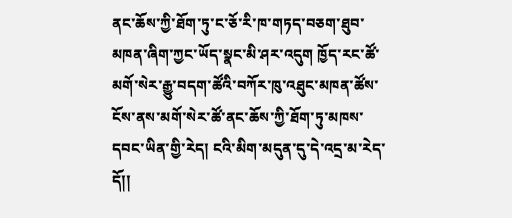ནང་ཆོས་ཀྱི་ཐོག་ཏུ་ང་ཅོ་རི་ཁ་གཏད་བཅག་ཐུབ་མཁན་ཞིག་ཀྱང་ཡོད་སྣང་མི་ཤར་འདུག ཁྱོད་རང་ཚོ་མགོ་སེར་རྒྱུ་བདག་ཚོའི་བཀོར་ཁུ་འཐུང་མཁན་ཚོས་ངོས་ནས་མགོ་སེར་ཚོ་ནང་ཆོས་ཀྱི་ཐོག་ཏུ་མཁས་དབང་ཡིན་གྱི་རེད། ངའི་མིག་མདུན་དུ་དེ་འདྲ་མ་རེད་དོ།།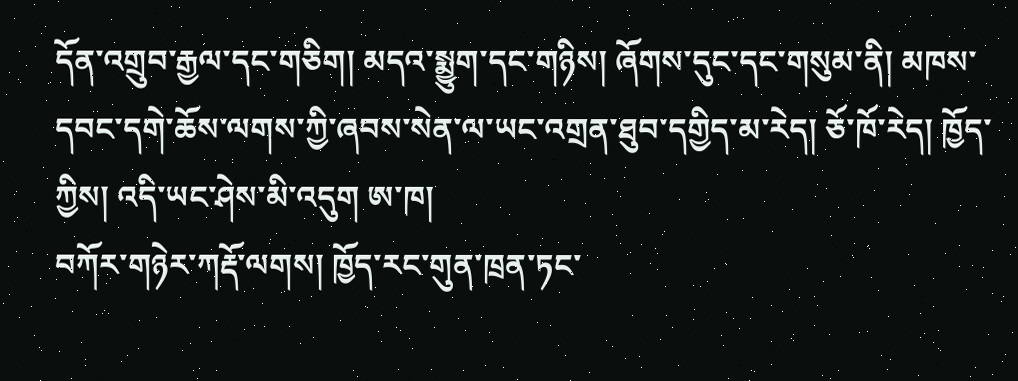དོན་འགྲུབ་རྒྱལ་དང་གཅིག། མདའ་སྨྱུག་དང་གཉིས། ཞོགས་དུང་དང་གསུམ་ནི། མཁས་དབང་དགེ་ཆོས་ལགས་ཀྱི་ཞབས་སེན་ལ་ཡང་འགྲན་ཐུབ་དགྱིད་མ་རེད། ཅོ་ཁོ་རེད། ཁྱོད་ཀྱིས། འདི་ཡང་ཤེས་མི་འདུག ཨ་ཁ།
བཀོར་གཉེར་ཀརྡོ་ལགས། ཁྱོད་རང་གུན་ཁྲན་ཏང་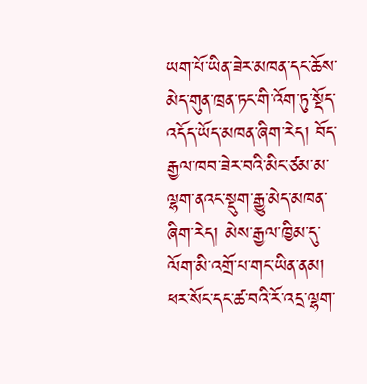ཡག་པོ་ཡིན་ཟེར་མཁན་དང་ཆོས་མེད་གུན་ཁྲན་ཏང་གི་འོག་ཏུ་སྡོད་འདོད་ཡོད་མཁན་ཞིག་རེད། བོད་རྒྱལ་ཁབ་ཟེར་བའི་མིང་ཙམ་མ་ལྷག་ནའང་སྡུག་རྒྱུ་མེད་མཁན་ཞིག་རེད། མེས་རྒྱལ་ཁྱིམ་དུ་ལོག་མི་འགྲོ་པ་གང་ཡིན་ནམ། ཕར་སོང་དང་ཚ་བའི་རོ་འདྲ་ལྷག་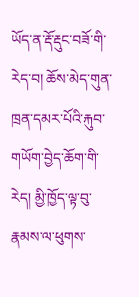ཡོད་ན་རྡོ་རྡུང་བཟོ་གི་རེད་བ། ཆོས་མེད་གུན་ཁྲན་དམར་པོའི་རྐུབ་གཡོག་བྱེད་ཆོག་གི་རེད། མྱི་ཁྱོད་ལྟ་བུ་རྣམས་ལ་ཕུགས་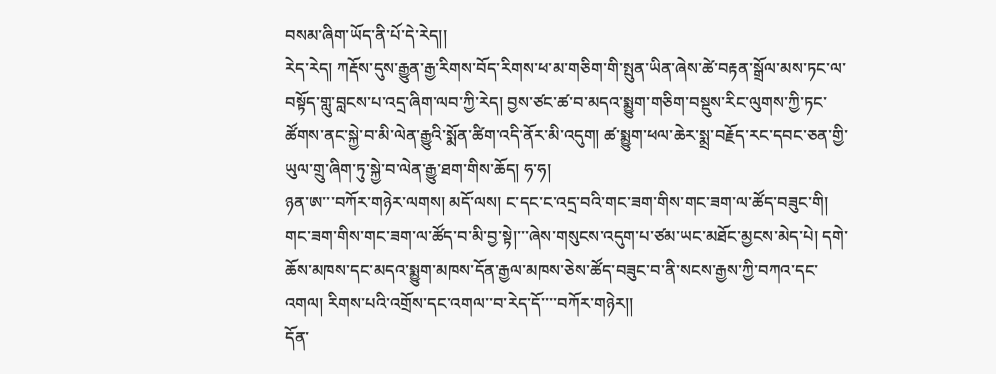བསམ་ཞིག་ཡོད་ནི་པོ་དེ་རེད།།
རེད་རེད། ཀརྡོས་དུས་རྒྱུན་རྒྱ་རིགས་བོད་རིགས་ཕ་མ་གཅིག་གི་སྤུན་ཡིན་ཞེས་ཚེ་བརྟན་སྒྲོལ་མས་ཏང་ལ་བསྟོད་གླུ་བླངས་པ་འདྲ་ཞིག་ལབ་ཀྱི་རེད། བྱས་ཙང་ཚ་བ་མདའ་སྨྱུག་གཅིག་བསྡུས་རིང་ལུགས་ཀྱི་ཏང་ཚོགས་ནང་སྐྱེ་བ་མི་ལེན་རྒྱུའི་སྨོན་ཚིག་འདི་ནོར་མི་འདུག། ཚ་སྨྱུག་ཕལ་ཆེར་སྨྲ་བརྗོད་རང་དབང་ཅན་གྱི་ཡུལ་གྲུ་ཞིག་ཏུ་སྐྱེ་བ་ལེན་རྒྱུ་ཐག་གིས་ཆོད། ཧ་ཧ།
ཉན་ཨ་་་བཀོར་གཉེར་ལགས། མདོ་ལས། ང་དང་ང་འདྲ་བའི་གང་ཟག་གིས་གང་ཟག་ལ་ཚོད་བཟུང་གི། གང་ཟག་གིས་གང་ཟག་ལ་ཚོད་བ་མི་བྱ་སྟེ།་་་ཞེས་གསུངས་འདུག་པ་ཙམ་ཡང་མཐོང་མྱངས་མེད་པེ། དགེ་ཆོས་མཁས་དང་མདའ་སྨྱུག་མཁས་དོན་རྒྱལ་མཁས་ཅེས་ཚོད་བཟུང་བ་ནི་སངས་རྒྱས་ཀྱི་བཀའ་དང་འགལ། རིགས་པའི་འགྲོས་དང་འགལ་་བ་རེད་དོ་་་་བཀོར་གཉེར།།
དོན་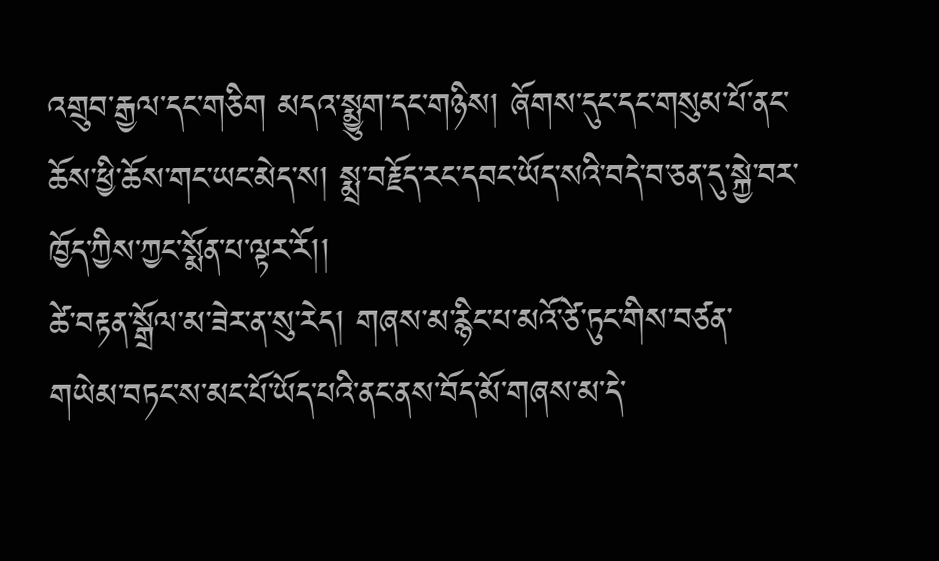འགྲུབ་རྒྱལ་དང་གཅིག མདའ་སྨྱུག་དང་གཉིས། ཞོགས་དུང་དང་གསུམ་པོ་ནང་ཆོས་ཕྱི་ཆོས་གང་ཡང་མེད་ས། སྨྲ་བརྗོད་རང་དབང་ཡོད་སའི་བདེ་བ་ཅན་དུ་སྐྱེ་བར་ཁྱོད་ཀྱིས་ཀྱང་སྨོན་པ་ལྟར་རོ།།
ཚེ་བརྟན་སྒྲོལ་མ་ཟེར་ན་སུ་རེད། གཞས་མ་རྙིང་པ་མའོ་ཙེ་ཏུང་གིས་བཙན་གཡེམ་བཏང་ས་མང་པོ་ཡོད་པའི་ནང་ནས་བོད་མོ་གཞས་མ་དེ་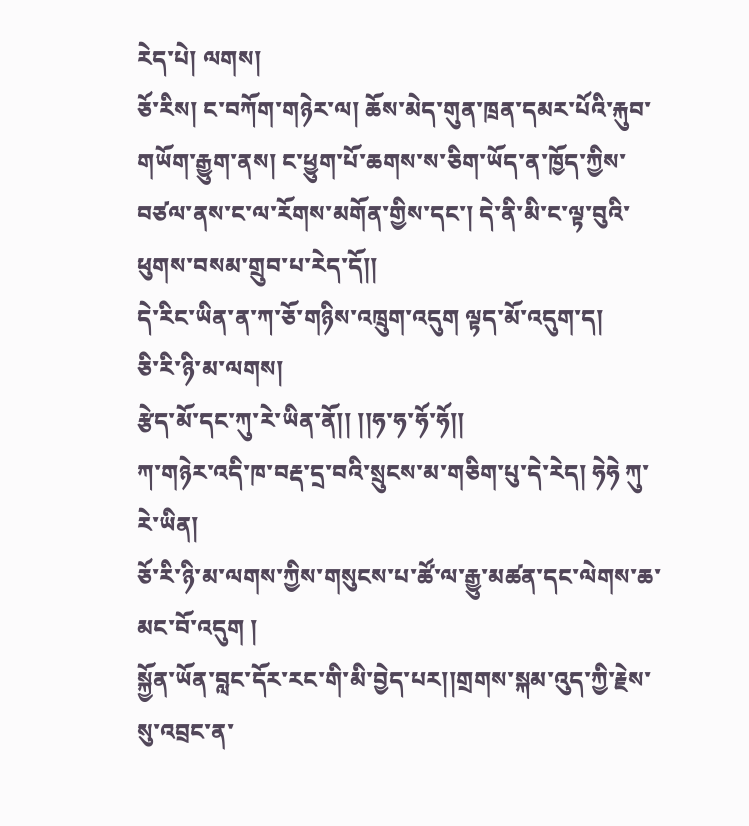རེད་པེ། ལགས།
ཅོ་རིས། ང་བཀོག་གཉེར་ལ། ཆོས་མེད་གུན་ཁྲན་དམར་པོའི་རྐུབ་གཡོག་རྒྱུག་ནས། ང་ཕྱུག་པོ་ཆགས་ས་ཅིག་ཡོད་ན་ཁྱོད་ཀྱིས་བཙལ་ནས་ང་ལ་རོགས་མགོན་གྱིས་དང་། དེ་ནི་མི་ང་ལྟ་བུའི་ཕུགས་བསམ་གྲུབ་པ་རེད་དོ།།
དེ་རིང་ཡིན་ན་ཀ་ཅོ་གཉིས་འཁྲུག་འདུག ལྟད་མོ་འདུག་ད།
ཅི་རི་ཉི་མ་ལགས།
རྩེད་མོ་དང་ཀུ་རེ་ཡིན་ནོ།། །།ཧ་ཧ་ཧོ་ཧོ།།
ཀ་གཉེར་འདི་ཁ་བརྡ་དྲ་བའི་སྲུངས་མ་གཅིག་པུ་དེ་རེད། ཧེཧེ ཀུ་རེ་ཡིན།
ཅོ་རི་ཉི་མ་ལགས་ཀྱིས་གསུངས་པ་ཚོ་ལ་རྒྱུ་མཚན་དང་ལེགས་ཆ་མང་བོ་འདུག །
སྐྱོན་ཡོན་བླང་དོར་རང་གི་མི་བྱེད་པར།།གྲགས་སྐམ་འུད་ཀྱི་རྗེས་སུ་འབྲང་ན་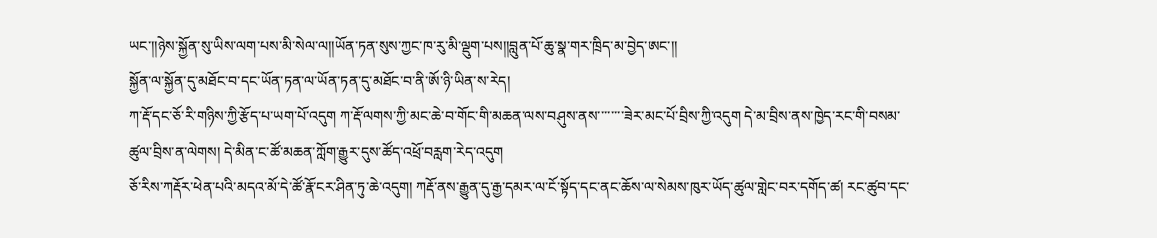ཡང་།།ཉེས་སྐྱོན་སུ་ཡིས་ལག་པས་མི་སེལ་ལ།།ཡོན་ཏན་སུས་ཀྱང་ཁ་རུ་མི་ལྡུག་པས།།བླུན་པོ་ཆུ་སྣ་གར་ཁྲིད་མ་བྱེད་ཨང་།།
སྐྱོན་ལ་སྐྱོན་དུ་མཐོང་བ་དང་ཡོན་ཏན་ལ་ཡོན་ཏན་དུ་མཐོང་བ་ནི་ཨོ་ཉི་ཡིན་ས་རེད།
ཀ་རྡོ་དང་ཅོ་རི་གཉིས་ཀྱི་རྩོད་པ་ཡག་པོ་འདུག ཀ་རྡོ་ལགས་ཀྱི་མང་ཆེ་བ་གོང་གི་མཆན་ལས་བཤུས་ནས་་་་་་་་ཟེར་མང་པོ་བྲིས་ཀྱི་འདུག དེ་མ་བྲིས་ནས་ཁྱེད་རང་གི་བསམ་ཚུལ་བྲིས་ན་ལེགས། དེ་མིན་ང་ཚོ་མཆན་ཀློག་རྒྱུར་དུས་ཚོད་འཕྲོ་བརླག་རེད་འདུག
ཅོ་རིས་ཀརྡོར་ཕེན་པའི་མདའ་མོ་དེ་ཚོ་རྣོ་ངར་ཤིན་ཏུ་ཆེ་འདུག། ཀརྡོ་ནས་རྒྱུན་དུ་རྒྱ་དམར་ལ་ངོ་སྟོད་དང་ནང་ཆོས་ལ་སེམས་ཁུར་ཡོད་ཚུལ་གླེང་བར་དགོད་ཚ། རང་ཚུབ་དང་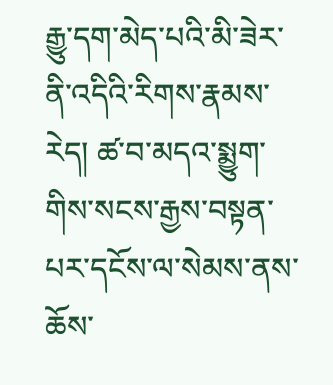རྒྱུ་དག་མེད་པའི་མི་ཟེར་ནི་འདིའི་རིགས་རྣམས་རེད། ཚ་བ་མདའ་སྨྱུག་གིས་སངས་རྒྱས་བསྟན་པར་དངོས་ལ་སེམས་ནས་ཆོས་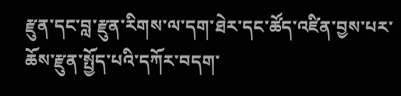རྫུན་དང་བླ་རྫུན་རིགས་ལ་དག་ཐེར་དང་ཚོད་འཛིན་བྱས་པར་ཆོས་རྫུན་སྤྱོད་པའི་དཀོར་བདག་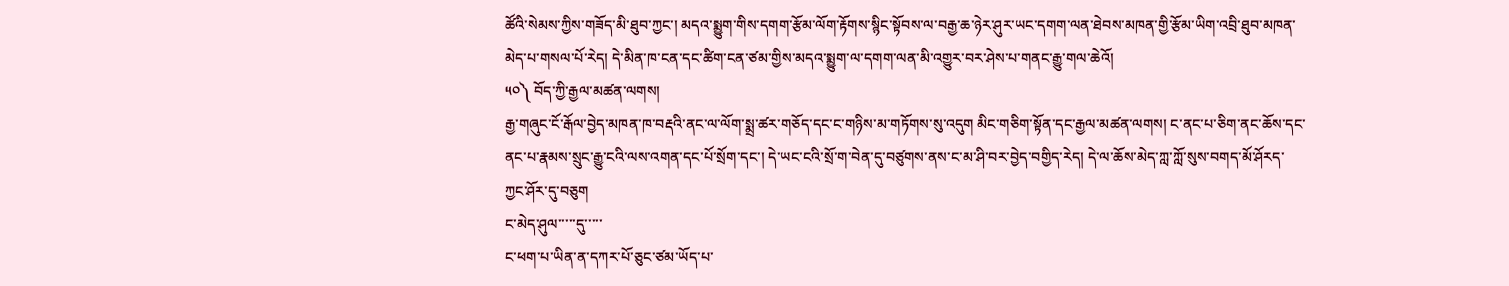ཚོའི་སེམས་ཀྱིས་གཟོད་མི་ཐུབ་ཀྱང་། མདའ་སྨྱུག་གིས་དགག་རྩོམ་ལོག་རྟོགས་སྙིང་སྟོབས་ལ་བརྒྱ་ཆ་ཉེར་ཤུར་ཡང་དགག་ལན་ཐེབས་མཁན་གྱི་རྩོམ་ཡིག་འབྲི་ཐུབ་མཁན་མེད་པ་གསལ་པོ་རེད། དེ་མིན་ཁ་ངན་དང་ཚིག་ངན་ཙམ་གྱིས་མདའ་སྨྱུག་ལ་དགག་ལན་མི་འགྱུར་བར་ཤེས་པ་གནང་རྒྱུ་གལ་ཆེའོ།
༥༠༽ བོད་ཀྱི་རྒྱལ་མཚན་ལགས།
རྒྱ་གཞུང་ངོ་རྒོལ་བྱེད་མཁན་ཁ་བརྡའི་ནང་ལ་ལོག་སྨྲ་ཚར་གཅོད་དང་ང་གཉིས་མ་གཏོགས་སུ་འདུག མིང་གཅིག་སྟོན་དང་རྒྱལ་མཚན་ལགས། ང་ནང་པ་ཅིག་ནང་ཆོས་དང་ནང་པ་རྣམས་སྲུང་རྒྱུ་ངའི་ལས་འགན་དང་པོ་སྲོག་དང་། དེ་ཡང་ངའི་སྲོ་ག་བེན་དུ་བཙུགས་ནས་ང་མ་ཤི་བར་བྱེད་བགྱིད་རེད། དེ་ལ་ཆོས་མེད་ཀླ་ཀློ་སུས་བགད་མོ་ཤོརད་ཀྱང་ཤོར་དུ་བཅུག
ང་མེད་ཤུལ་་་་་དུ་་་་་
ང་ཕག་པ་ཡིན་ན་དཀར་པོ་ཅུང་ཙམ་ཡོད་པ་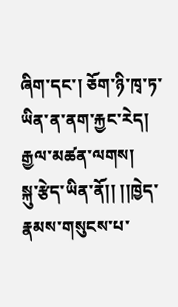ཞིག་དང་། ཅོག་ཉི་ཁྭ་ཏ་ཡིན་ན་ནག་རྐྱང་རེད།
རྒྱལ་མཚན་ལགས།
སྐུ་རྩེད་ཡིན་ནོ།། །།ཁྱེད་རྣམས་གསུངས་པ་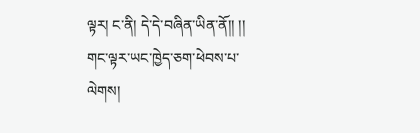ལྟར། ང་ནི། དེ་དེ་བཞིན་ཡིན་ནོ།། །།
གང་ལྟར་ཡང་ཁྱེད་ཅག་ཕེབས་པ་ལེགས།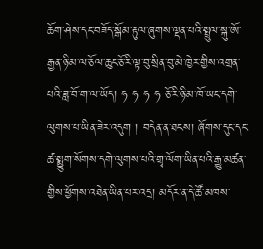ཆོག་ཤེས་དང་བཟོད་སྒོམ་རྟུལ་ཞུགས་ལྡན་པའི་སྤྲུལ་སྐུ་ཨོ་རྒྱན་ཉི་མ་ལ་ཅོལ་ཆུང་ཅོ་རི་ལྟ་བུ་སྲིན་བུ་མེ་ཁྱེར་གྱིས་འགྲན་པའི་ཟླ་བོ་ག་ལ་ཡོད། ཧ ཧ ཧ ཧ ཅོ་རི་ཉི་མ་ཁོ་ཡང་དགེ་ལུགས་པ་ཡིན་ཟེར་འདུག ། བདེན་ན་ཐངས། ཞོགས་དུང་དང་ཚ་སྨྱུག་སོགས་དགེ་ལུགས་པའི་གྲྭ་ལོག་ཡིན་པའི་རྒྱུ་མཚན་གྱིས་ཕྱོགས་འཐེན་ཡིན་པར་འདྲ། མདོར་ན་དེ་ཚོ་མཁས་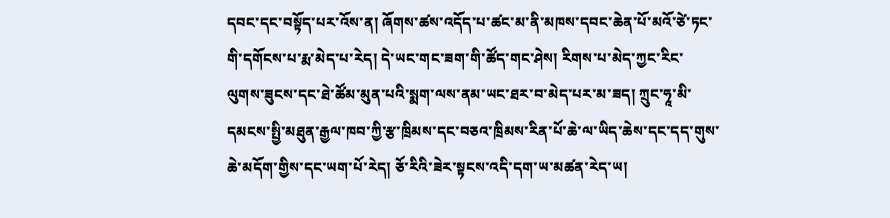དབང་དང་བསྟོད་པར་འོས་ན། ཞོགས་ཚས་འདོད་པ་ཚང་མ་ནི་མཁས་དབང་ཆེན་པོ་མའོ་ཙེ་ཏང་གི་དགོངས་པ་རྨ་མེད་པ་རེད། དེ་ཡང་གང་ཟག་གི་ཚོད་གང་ཤེས། རིགས་པ་མེད་ཀྱང་རིང་ལུགས་ཟུངས་དང་ཐེ་ཚོམ་མུན་པའི་སྨག་ལས་ནམ་ཡང་ཐར་བ་མེད་པར་མ་ཟད། ཀྲུང་ཧཱ་མི་དམངས་སྤྱི་མཐུན་རྒྱལ་ཁབ་ཀྱི་རྩ་ཁྲིམས་དང་བཅའ་ཁྲིམས་རིན་པོ་ཆེ་ལ་ཡིད་ཆེས་དང་དད་གུས་ཆེ་མདོག་གྱིས་དང་ཡག་པོ་རེད། ཅོ་རིའི་ཟེར་སྟངས་འདི་དག་ཡ་མཚན་རེད་ཡ།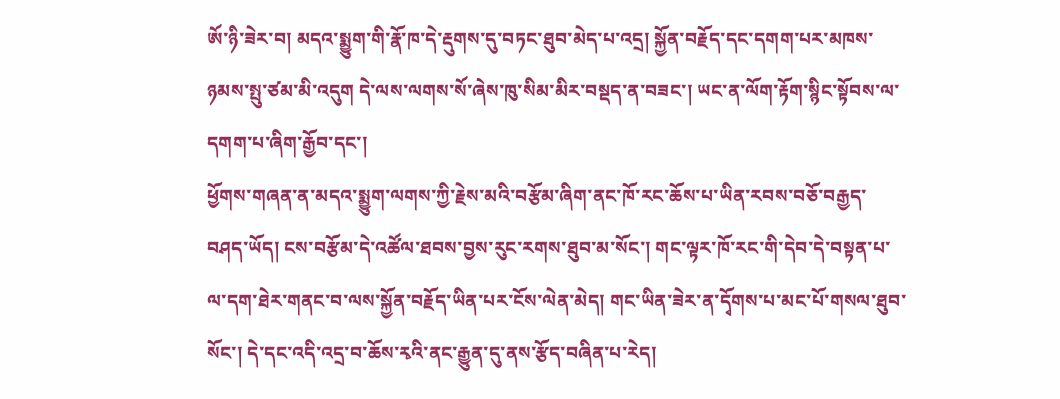ཨོ་ཉི་ཟེར་བ། མདའ་སྨྱུག་གི་རྣོ་ཁ་དེ་རྡུགས་དུ་བཏང་ཐུབ་མེད་པ་འདྲ། སྐྱོན་བརྗོད་དང་དགག་པར་མཁས་ཉམས་སྤུ་ཙམ་མི་འདུག དེ་ལས་ལགས་སོ་ཞེས་ཁུ་སིམ་མིར་བསྡད་ན་བཟང་། ཡང་ན་ལོག་རྟོག་སྙིང་སྟོབས་ལ་དགག་པ་ཞིག་རྒྱོབ་དང་།
ཕྱོགས་གཞན་ན་མདའ་སྨྱུག་ལགས་ཀྱི་རྗེས་མའི་བརྩོམ་ཞིག་ནང་ཁོ་རང་ཆོས་པ་ཡིན་རབས་བཅོ་བརྒྱད་བཤད་ཡོད། ངས་བརྩོམ་དེ་འཚོལ་ཐབས་བྱས་རུང་རགས་ཐུབ་མ་སོང་། གང་ལྟར་ཁོ་རང་གི་དེབ་དེ་བསྟན་པ་ལ་དག་ཐེར་གནང་བ་ལས་སྐྱོན་བརྗོད་ཡིན་པར་ངོས་ལེན་མེད། གང་ཡིན་ཟེར་ན་དྭོགས་པ་མང་པོ་གསལ་ཐུབ་སོང་། དེ་དང་འདི་འདྲ་བ་ཆོས་རྭའི་ནང་རྒྱུན་དུ་ནས་རྩོད་བཞིན་པ་རེད།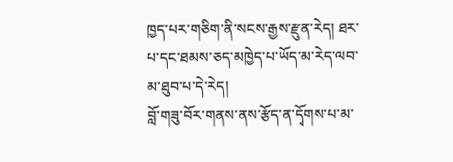ཁྱད་པར་གཅིག་ནི་སངས་རྒྱས་རྫུན་རེད། ཐར་པ་དང་ཐམས་ཅད་མཁྱེད་པ་ཡོད་མ་རེད་ལབ་མ་ཐུབ་པ་དེ་རེད།
བློ་གཟུ་བོར་གནས་ནས་རྩོད་ན་དྭོགས་པ་མ་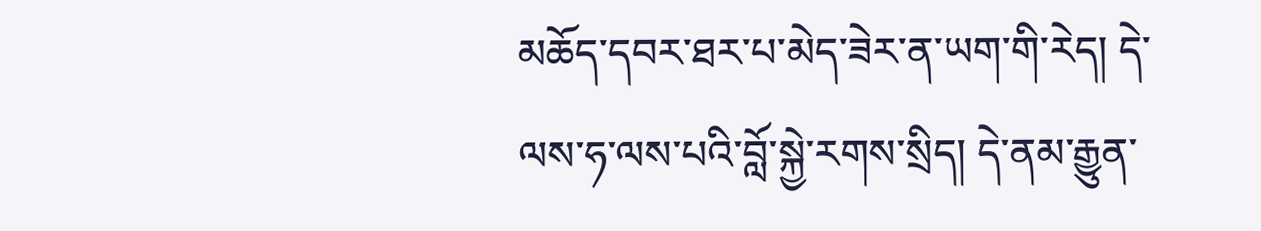མཆོད་དབར་ཐར་པ་མེད་ཟེར་ན་ཡག་གི་རེད། དེ་ལས་ཧ་ལས་པའི་བློ་སྐྱེ་རགས་སྲིད། དེ་ནམ་རྒྱུན་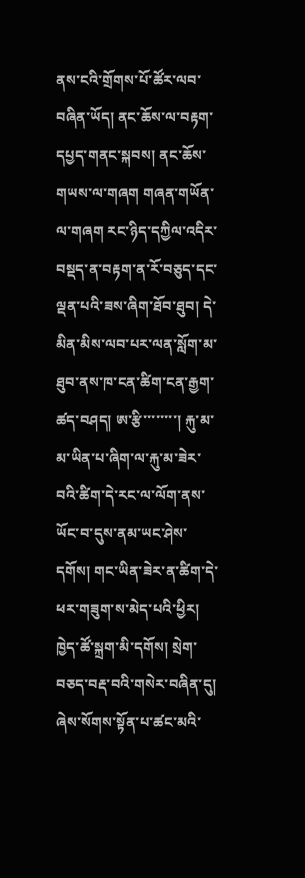ནས་ངའི་གྲོགས་པོ་ཚོར་ལབ་བཞིན་ཡོད། ནང་ཆོས་ལ་བརྟག་དཔྱད་གནང་སྐབས། ནང་ཆོས་གཡས་ལ་གཞག གཞན་གཡོན་ལ་གཞག རང་ཉིད་དཀྱིལ་འདིར་བསྡད་ན་བརྟག་ན་རོ་བཅུད་དང་ལྡན་པའི་ཟས་ཞིག་ཐོབ་ཐུབ། དེ་མིན་མིས་ལབ་པར་ལན་སློག་མ་ཐུབ་ནས་ཁ་ངན་ཚིག་ངན་རྒྱག་ཚད་བཤད། ཨ་རྩི་་་་་་་་། རྐུ་མ་མ་ཡིན་པ་ཞིག་ལ་རྐུ་མ་ཟེར་བའི་ཚིག་དེ་རང་ལ་ལོག་ནས་ཡོང་བ་དུས་ནམ་ཡང་ཤེས་དགོས། གང་ཡིན་ཟེར་ན་ཚིག་དེ་ཕར་གཟུག་ས་མེད་པའི་ཕྱིར།
ཁྱེད་ཚོ་སྐྲག་མི་དགོས། སྲེག་བཅད་བརྡ་བའི་གསེར་བཞིན་དུ། ཞེས་སོགས་སྟོན་པ་ཚང་མའི་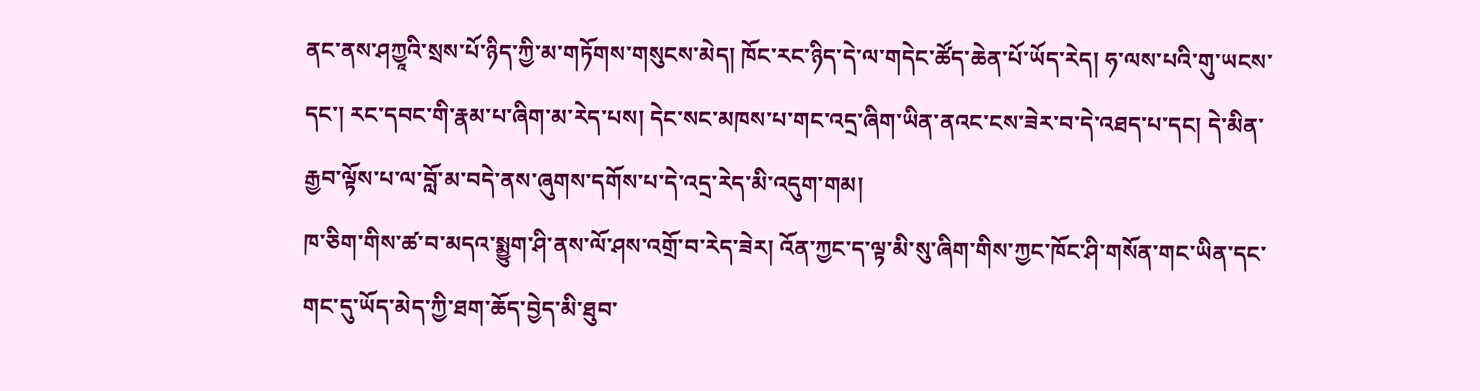ནང་ནས་ཤཀྱཱའི་སྲས་པོ་ཉིད་ཀྱི་མ་གཏོགས་གསུངས་མེད། ཁོང་རང་ཉིད་དེ་ལ་གདེང་ཚོད་ཆེན་པོ་ཡོད་རེད། ཧ་ལས་པའི་གུ་ཡངས་དང་། རང་དབང་གི་རྣམ་པ་ཞིག་མ་རེད་པས། དེང་སང་མཁས་པ་གང་འདྲ་ཞིག་ཡིན་ནའང་ངས་ཟེར་བ་དེ་འཐད་པ་དང། དེ་མིན་རྒྱབ་ལྟོས་པ་ལ་བློ་མ་བདེ་ནས་ཞུགས་དགོས་པ་དེ་འདྲ་རེད་མི་འདུག་གམ།
ཁ་ཅིག་གིས་ཚ་བ་མདའ་སྨྱུག་ཤི་ནས་ལོ་ཤས་འགྲོ་བ་རེད་ཟེར། འོན་ཀྱང་ད་ལྟ་མི་སུ་ཞིག་གིས་ཀྱང་ཁོང་ཤི་གསོན་གང་ཡིན་དང་གང་དུ་ཡོད་མེད་ཀྱི་ཐག་ཆོད་བྱེད་མི་ཐུབ་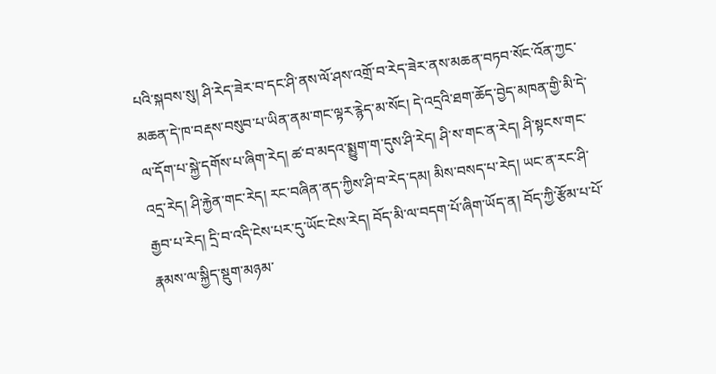པའི་སྐབས་སུ། ཤི་རེད་ཟེར་བ་དང་ཤི་ནས་ལོ་ཤས་འགྲོ་བ་རེད་ཟེར་ནས་མཆན་བཏབ་སོང་འོན་ཀྱང་མཆན་དེ་ཁ་བརྡས་བསུབ་པ་ཡིན་ནམ་གང་ལྟར་རྙེད་མ་སོང། དེ་འདྲའི་ཐག་ཆོད་བྱེད་མཁན་གྱི་མི་དེ་ལ་དོག་པ་སྐྱེ་དགོས་པ་ཞིག་རེད། ཚ་བ་མདའ་སྨྱུག་ག་དུས་ཤི་རེད། ཤི་ས་གང་ན་རེད། ཤི་སྟངས་གང་འདྲ་རེད། ཤི་རྐྱེན་གང་རེད། རང་བཞིན་ནད་ཀྱིས་ཤི་བ་རེད་དམ། མིས་བསད་པ་རེད། ཡང་ན་རང་ཤི་རྒྱབ་པ་རེད། དྲི་བ་འདི་ངེས་པར་དུ་ཡོང་ངེས་རེད། བོད་མི་ལ་བདག་པོ་ཞིག་ཡོད་ན། བོད་ཀྱི་རྩོམ་པ་པོ་རྣམས་ལ་སྐྱིད་སྡུག་མཉམ་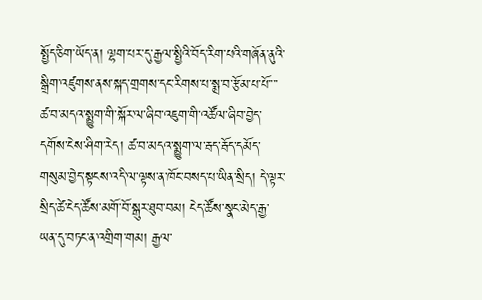སྤྱོད་ཅིག་ཡོད་ན། ལྷག་པར་དུ་རྒྱལ་སྤྱིའི་བོད་རིག་པའི་གཞོན་ནུའི་སྒྲིག་འཛུགས་ནས་སྐད་གྲགས་དང་རིགས་པ་སྨྲ་བ་རྩོམ་པ་པོ་་་་ཚ་བ་མདའ་སྨྱུག་གི་སྐོར་ལ་ཞིབ་འཇུག་གི་འཚོལ་ཞིབ་བྱེད་དགོས་ངེས་ཤིག་རེད། ཚ་བ་མདའ་སྨྱུག་ལ་རྦད་རྦོད་དམོད་གསུམ་བྱེད་སྟངས་འདི་ལ་ལྟས་ན་ཁོང་བསད་པ་ཡིན་སྲིད། དེ་ལྟར་སྲིད་ཚེ་ངེད་ཚོས་མགོ་བོ་སྒུར་ཐུབ་བམ། ངེད་ཚོས་སྣང་མེད་རྒྱ་ཡན་དུ་བཏང་ན་འགྲིག་གམ། རྒྱལ་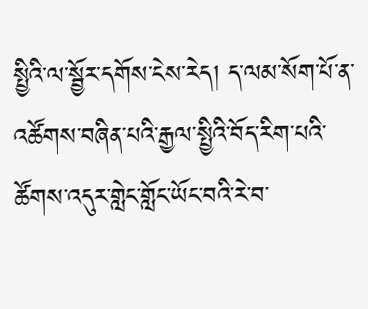སྤྱིའི་ལ་སྦྱོར་དགོས་ངེས་རེད། ད་ལམ་སོག་པོ་ན་འཚོགས་བཞིན་པའི་རྒྱལ་སྤྱིའི་བོད་རིག་པའི་ཚོགས་འདུར་གླེང་གློང་ཡོང་བའི་རེ་བ་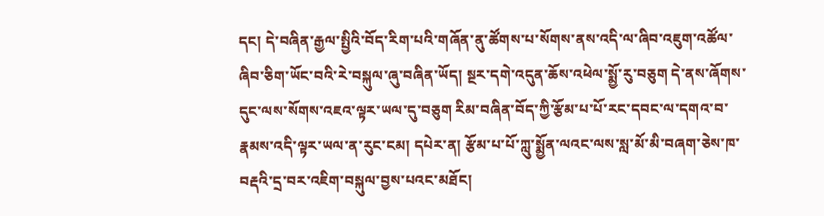དང། དེ་བཞིན་རྒྱལ་སྤྱིའི་བོད་རིག་པའི་གཞོན་ནུ་ཚོགས་པ་སོགས་ནས་འདི་ལ་ཞིབ་འཇུག་འཚོལ་ཞིབ་ཅིག་ཡོང་བའི་རེ་བསྐུལ་ཞུ་བཞིན་ཡོད། སྔར་དགེ་འདུན་ཆོས་འཕེལ་སྨྱོ་རུ་བཅུག དེ་ནས་ཞོགས་དུང་ལས་སོགས་འཇའ་ལྟར་ཡལ་དུ་བཅུག རིམ་བཞིན་བོད་ཀྱི་རྩོམ་པ་པོ་རང་དབང་ལ་དགའ་བ་རྣམས་འདི་ལྟར་ཡལ་ན་རུང་ངམ། དཔེར་ན། རྩོམ་པ་པོ་ཀླུ་སྨྱོན་ལའང་ལས་སླ་མོ་མི་བཞག་ཅེས་ཁ་བརྡའི་དྲ་བར་འཇིག་བསྐུལ་བྱས་པའང་མཐོང།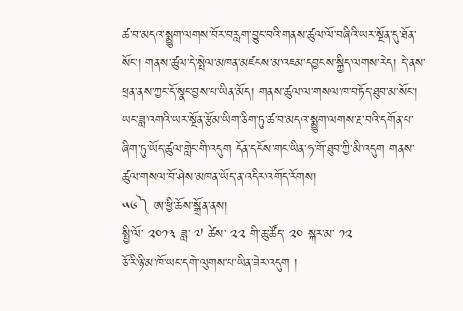ཚ་བ་མདའ་སྨྱུག་ལགས་བོར་བརླག་བྱུང་བའི་གནས་ཚུལ་ལོ་བཞིའི་ཡར་སྔོན་དུ་ཐོན་སོང་། གནས་ཚུལ་དེ་སྤེལ་མཁན་མཛངས་མ་འཇམ་དབྱངས་སྐྱིད་ལགས་རེད། དེ་ནས་ཕྲན་ནས་ཀྱང་དོ་སྣང་བྱས་པ་ཡིན་མོད། གནས་ཚུལ་ལ་གསལ་ཁ་བཏོད་ཐུབ་མ་སོང་། ཡང་ཟླ་འགའི་ཡར་སྔོན་རྩོམ་ཡིག་ཅིག་ཏུ་ཚ་བ་མདའ་སྨྱུག་ལགས་རྔ་བའི་དགོན་པ་ཞིག་ཏུ་ཡོད་ཚུལ་གླེང་གི་འདུག དོན་དངོས་གང་ཡིན་ཧ་གོ་ཐུབ་ཀྱི་མི་འདུག གནས་ཚུལ་གསལ་བོ་ཤེས་མཁན་ཡོད་ན་འདིར་འགོད་རོགས།
༥༦༽ ཨ་ཕྱི་ཆོས་སྒྲོན་ནས།
སྤྱི་ལོ་ ༢༠༡༣ ཟླ་ ༧ ཚེས་ ༢༢ གི་ཆུ་ཚོད་ ༢༠ སྐར་མ་ ༡༢
ཅོ་རི་ཉི་མ་ཁོ་ཡང་དགེ་ལུགས་པ་ཡིན་ཟེར་འདུག །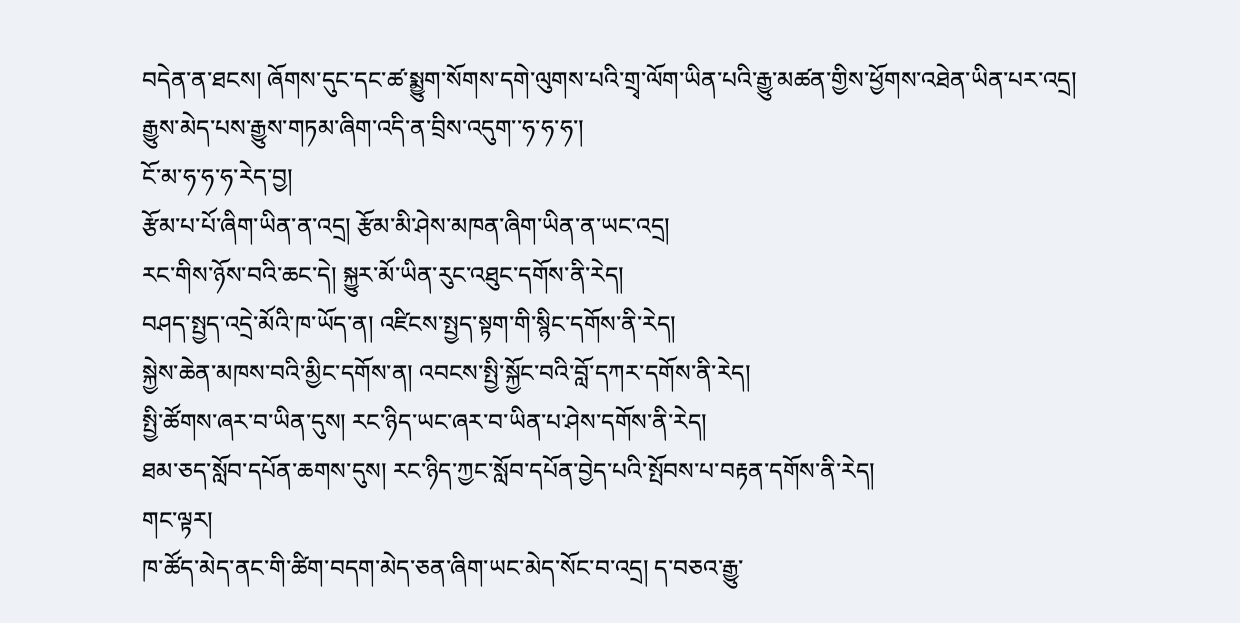བདེན་ན་ཐངས། ཞོགས་དུང་དང་ཚ་སྨྱུག་སོགས་དགེ་ལུགས་པའི་གྲྭ་ལོག་ཡིན་པའི་རྒྱུ་མཚན་གྱིས་ཕྱོགས་འཐེན་ཡིན་པར་འདྲ།
རྒྱུས་མེད་པས་རྒྱུས་གཏམ་ཞིག་འདི་ན་བྲིས་འདུག་་ཧ་ཧ་ཧ་།
ངོ་མ་ཧ་ཧ་ཧ་རེད་བྱ།
རྩོམ་པ་པོ་ཞིག་ཡིན་ན་འདྲ། རྩོམ་མི་ཤེས་མཁན་ཞིག་ཡིན་ན་ཡང་འདྲ།
རང་གིས་ཉོས་བའི་ཆང་དེ། སྐྱུར་མོ་ཡིན་རུང་འཐུང་དགོས་ནི་རེད།
བཤད་སྤྱད་འདྲེ་མོའི་ཁ་ཡོད་ན། འཛིངས་སྤྱད་སྟག་གི་སྙིང་དགོས་ནི་རེད།
སྐྱེས་ཆེན་མཁས་བའི་མྱིང་དགོས་ན། འབངས་སྤྱི་སྐྱོང་བའི་བློ་དཀར་དགོས་ནི་རེད།
སྤྱི་ཚོགས་ཞར་བ་ཡིན་དུས། རང་ཉིད་ཡང་ཞར་བ་ཡིན་པ་ཤེས་དགོས་ནི་རེད།
ཐམ་ཅད་སློབ་དཔོན་ཆགས་དུས། རང་ཉིད་ཀྱང་སློབ་དཔོན་བྱེད་པའི་སྤོབས་པ་བརྟན་དགོས་ནི་རེད།
གང་ལྟར།
ཁ་ཚོད་མེད་ནང་གི་ཚིག་བདག་མེད་ཅན་ཞིག་ཡང་མེད་སོང་བ་འདྲ། ད་བཅའ་རྒྱུ་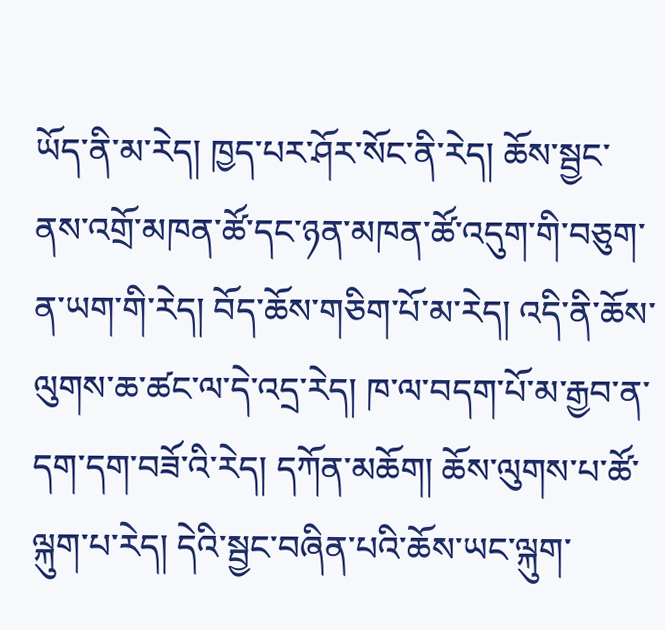ཡོད་ནི་མ་རེད། ཁྱད་པར་ཤོར་སོང་ནི་རེད། ཆོས་སྦྱང་ནས་འགྲོ་མཁན་ཚོ་དང་ཉན་མཁན་ཚོ་འདུག་གི་བཅུག་ན་ཡག་གི་རེད། བོད་ཆོས་གཅིག་པོ་མ་རེད། འདི་ནི་ཆོས་ལུགས་ཆ་ཚང་ལ་དེ་འདྲ་རེད། ཁ་ལ་བདག་པོ་མ་རྒྱབ་ན་དག་དག་བཟོ་འི་རེད། དཀོན་མཆོག། ཆོས་ལུགས་པ་ཚོ་ལྐུག་པ་རེད། དེའི་སྦྱང་བཞིན་པའི་ཆོས་ཡང་ལྐུག་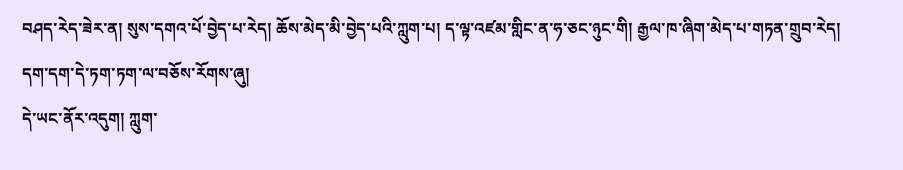བཤད་རེད་ཟེར་ན། སུས་དགའ་པོ་བྱེད་པ་རེད། ཆོས་མེད་མི་བྱེད་པའི་ཀླུག་པ། ད་ལྟ་འཛམ་གླིང་ན་ཧ་ཅང་ཉུང་གི། རྒྱལ་ཁ་ཞིག་མེད་པ་གཏན་གྲུབ་རེད།
དག་དག་དེ་ཏག་ཏག་ལ་བཅོས་རོགས་ཞུ།
དེ་ཡང་ནོར་འདུག། ཀླུག་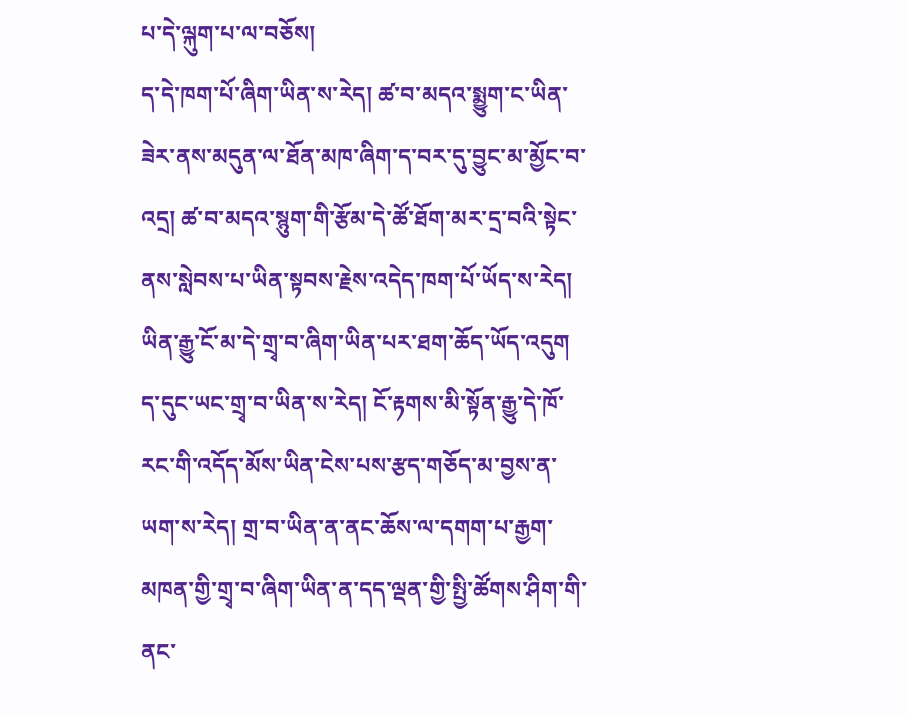པ་དེ་ལྐུག་པ་ལ་བཅོས།
ད་དེ་ཁག་པོ་ཞིག་ཡིན་ས་རེད། ཚ་བ་མདའ་སྨྱུག་ང་ཡིན་ཟེར་ནས་མདུན་ལ་ཐོན་མཁ་ཞིག་ད་བར་དུ་བྱུང་མ་མྱོང་བ་འདྲ། ཚ་བ་མདའ་སྙུག་གི་རྩོམ་དེ་ཚོ་ཐོག་མར་དྲ་བའི་སྟེང་ནས་སླེབས་པ་ཡིན་སྟབས་རྗེས་འདེད་ཁག་པོ་ཡོད་ས་རེད། ཡིན་རྒྱུ་ངོ་མ་དེ་གྲྭ་བ་ཞིག་ཡིན་པར་ཐག་ཆོད་ཡོད་འདུག ད་དུང་ཡང་གྲྭ་བ་ཡིན་ས་རེད། ངོ་རྟགས་མི་སྟོན་རྒྱུ་དེ་ཁོ་རང་གི་འདོད་མོས་ཡིན་ངེས་པས་རྩད་གཅོད་མ་བྱས་ན་ཡག་ས་རེད། གྲ་བ་ཡིན་ན་ནང་ཆོས་ལ་དགག་པ་རྒྱག་མཁན་གྱི་གྲྭ་བ་ཞིག་ཡིན་ན་དད་ལྡན་གྱི་སྤྱི་ཚོགས་ཤིག་གི་ནང་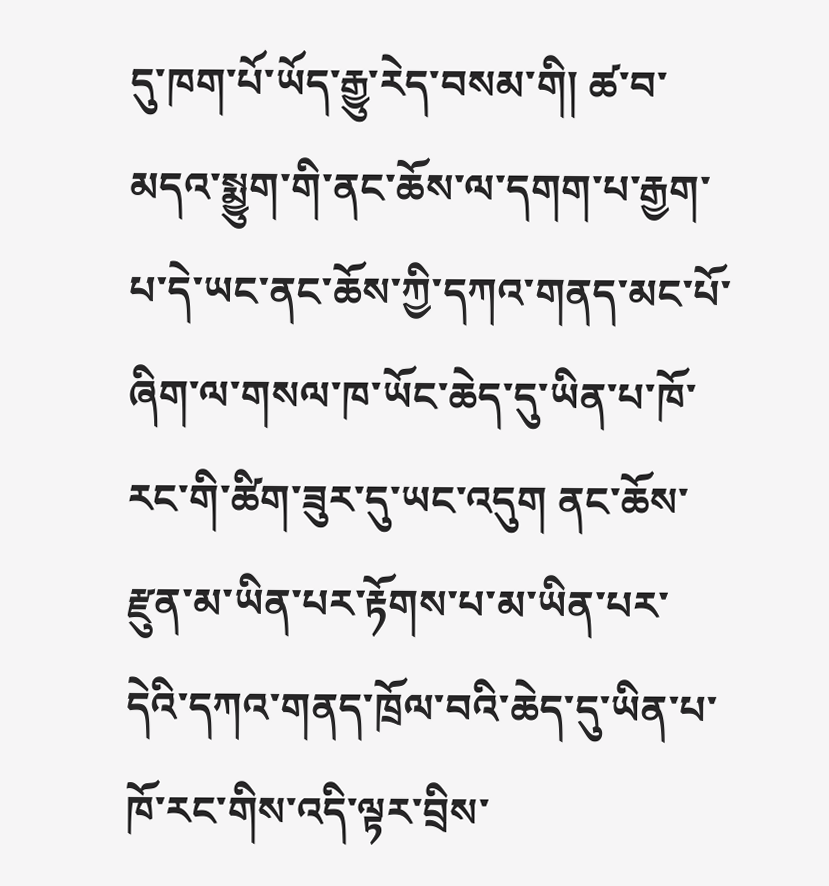དུ་ཁག་པོ་ཡོད་རྒྱུ་རེད་བསམ་གི། ཚ་བ་མདའ་སྨྱུག་གི་ནང་ཆོས་ལ་དགག་པ་རྒྱག་པ་དེ་ཡང་ནང་ཆོས་ཀྱི་དཀའ་གནད་མང་པོ་ཞིག་ལ་གསལ་ཁ་ཡོང་ཆེད་དུ་ཡིན་པ་ཁོ་རང་གི་ཚིག་ཟུར་དུ་ཡང་འདུག ནང་ཆོས་རྫུན་མ་ཡིན་པར་རྟོགས་པ་མ་ཡིན་པར་དེའི་དཀའ་གནད་ཁྲོལ་བའི་ཆེད་དུ་ཡིན་པ་ཁོ་རང་གིས་འདི་ལྟར་བྲིས་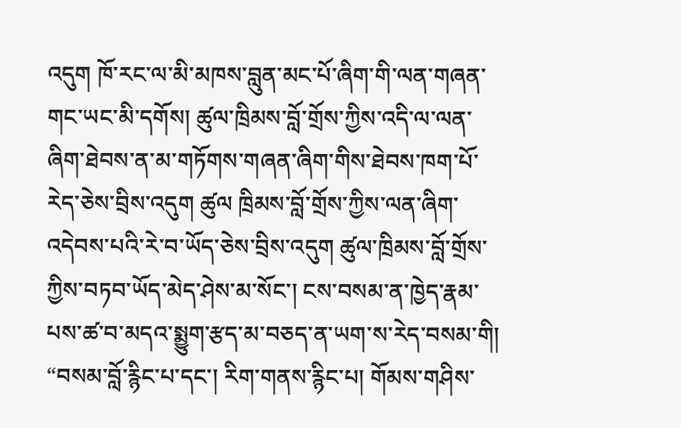འདུག ཁོ་རང་ལ་མི་མཁས་བླུན་མང་པོ་ཞིག་གི་ལན་གཞན་གང་ཡང་མི་དགོས། ཚུལ་ཁྲིམས་བློ་གྲོས་ཀྱིས་འདི་ལ་ལན་ཞིག་ཐེབས་ན་མ་གཏོགས་གཞན་ཞིག་གིས་ཐེབས་ཁག་པོ་རེད་ཅེས་བྲིས་འདུག ཚུལ ཁྲིམས་བློ་གྲོས་ཀྱིས་ལན་ཞིག་འདེབས་པའི་རེ་བ་ཡོད་ཅེས་བྲིས་འདུག ཚུལ་ཁྲིམས་བློ་གྲོས་ཀྱིས་བཏབ་ཡོད་མེད་ཤེས་མ་སོང་། ངས་བསམ་ན་ཁྱེད་རྣམ་པས་ཚ་བ་མདའ་སྨྱུག་རྩད་མ་བཅད་ན་ཡག་ས་རེད་བསམ་གི།
“བསམ་བློ་རྙིང་པ་དང་། རིག་གནས་རྙིང་པ། གོམས་གཤིས་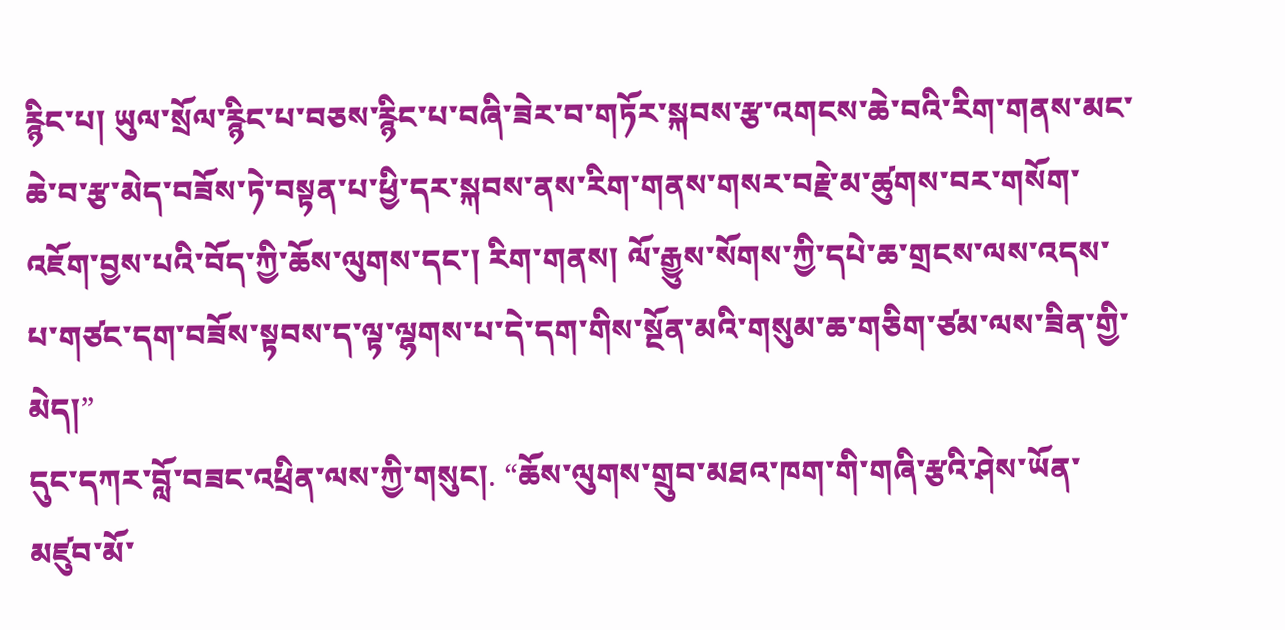རྙིང་པ། ཡུལ་སྲོལ་རྙིང་པ་བཅས་རྙིང་པ་བཞི་ཟེར་བ་གཏོར་སྐབས་རྩ་འགངས་ཆེ་བའི་རིག་གནས་མང་ཆེ་བ་རྩ་མེད་བཟོས་ཏེ་བསྟན་པ་ཕྱི་དར་སྐབས་ནས་རིག་གནས་གསར་བརྗེ་མ་ཚུགས་བར་གསོག་འཇོག་བྱས་པའི་བོད་ཀྱི་ཆོས་ལུགས་དང་། རིག་གནས། ལོ་རྒྱུས་སོགས་ཀྱི་དཔེ་ཆ་གྲངས་ལས་འདས་པ་གཙང་དག་བཟོས་སྟབས་ད་ལྟ་ལྷགས་པ་དེ་དག་གིས་སྔོན་མའི་གསུམ་ཆ་གཅིག་ཙམ་ལས་ཟིན་གྱི་མེད།”
དུང་དཀར་བློ་བཟང་འཕྲིན་ལས་ཀྱི་གསུང།. “ཆོས་ལུགས་གྲུབ་མཐའ་ཁག་གི་གཞི་རྩའི་ཤེས་ཡོན་མཛུབ་མོ་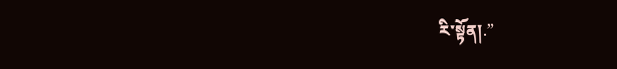རི་སྟོན།.”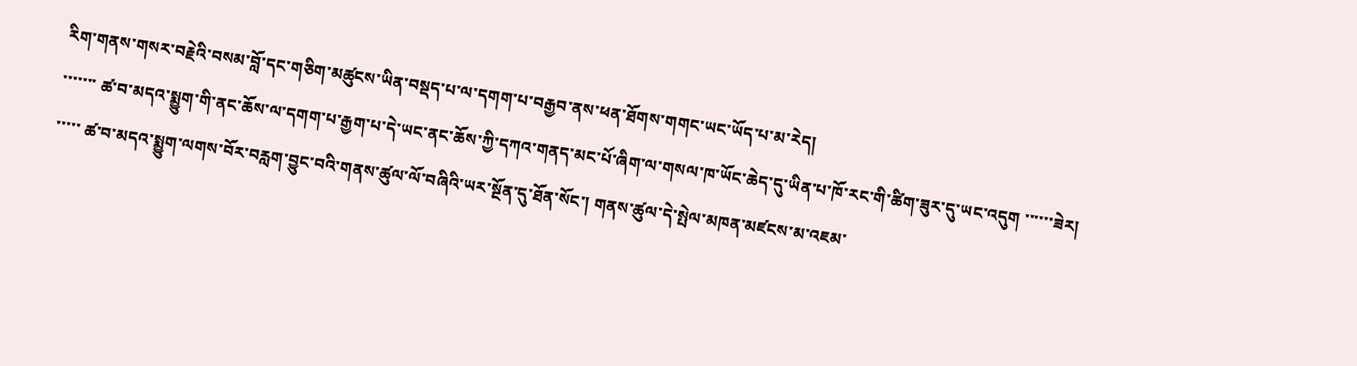རིག་གནས་གསར་བརྗེའི་བསམ་བློ་དང་གཅིག་མཚུངས་ཡིན་བསྡད་པ་ལ་དགག་པ་བརྒྱབ་ནས་ཕན་ཐོགས་གགང་ཡང་ཡོད་པ་མ་རེད།
་་་་་་་ ཚ་བ་མདའ་སྨྱུག་གི་ནང་ཆོས་ལ་དགག་པ་རྒྱག་པ་དེ་ཡང་ནང་ཆོས་ཀྱི་དཀའ་གནད་མང་པོ་ཞིག་ལ་གསལ་ཁ་ཡོང་ཆེད་དུ་ཡིན་པ་ཁོ་རང་གི་ཚིག་ཟུར་དུ་ཡང་འདུག ་་་་་་ཟེར།
་་་་་ ཚ་བ་མདའ་སྨྱུག་ལགས་བོར་བརླག་བྱུང་བའི་གནས་ཚུལ་ལོ་བཞིའི་ཡར་སྔོན་དུ་ཐོན་སོང་། གནས་ཚུལ་དེ་སྤེལ་མཁན་མཛངས་མ་འཇམ་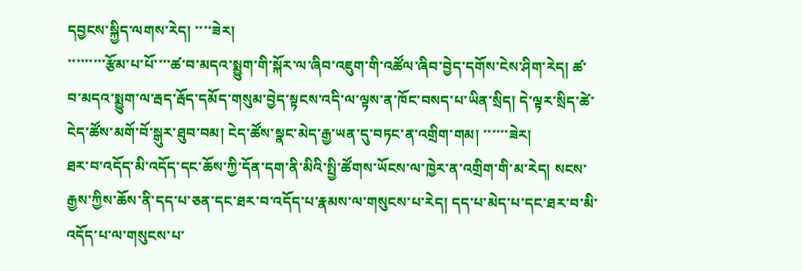དབྱངས་སྐྱིད་ལགས་རེད། ་་་་ཟེར།
་་་་་་་་་རྩོམ་པ་པོ་་་་ཚ་བ་མདའ་སྨྱུག་གི་སྐོར་ལ་ཞིབ་འཇུག་གི་འཚོལ་ཞིབ་བྱེད་དགོས་ངེས་ཤིག་རེད། ཚ་བ་མདའ་སྨྱུག་ལ་རྦད་རྦོད་དམོད་གསུམ་བྱེད་སྟངས་འདི་ལ་ལྟས་ན་ཁོང་བསད་པ་ཡིན་སྲིད། དེ་ལྟར་སྲིད་ཚེ་ངེད་ཚོས་མགོ་བོ་སྒུར་ཐུབ་བམ། ངེད་ཚོས་སྣང་མེད་རྒྱ་ཡན་དུ་བཏང་ན་འགྲིག་གམ། ་་་་་་ཟེར།
ཐར་བ་འདོད་མི་འདོད་དང་ཆོས་ཀྱི་དོན་དག་ནི་མིའི་སྤྱི་ཚོགས་ཡོངས་ལ་ཁྱེར་ན་འགྲིག་གི་མ་རེད། སངས་རྒྱས་ཀྱིས་ཆོས་ནི་དད་པ་ཅན་དང་ཐར་བ་འདོད་པ་རྣམས་ལ་གསུངས་པ་རེད། དད་པ་མེད་པ་དང་ཐར་བ་མི་འདོད་པ་ལ་གསུངས་པ་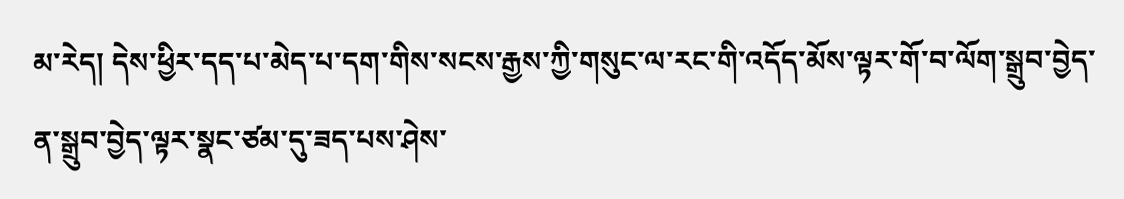མ་རེད། དེས་ཕྱིར་དད་པ་མེད་པ་དག་གིས་སངས་རྒྱས་ཀྱི་གསུང་ལ་རང་གི་འདོད་མོས་ལྟར་གོ་བ་ལོག་སྒྲུབ་བྱེད་ན་སྒྲུབ་བྱེད་ལྟར་སྣང་ཙམ་དུ་ཟད་པས་ཤེས་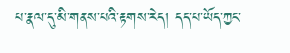པ་རྣལ་དུ་མི་གནས་པའི་རྟགས་རེད། དད་པ་ཡོད་ཀྱང་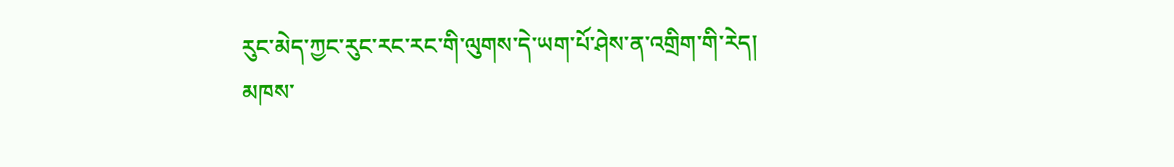རུང་མེད་ཀྱང་རུང་རང་རང་གི་ལུགས་དེ་ཡག་པོ་ཤེས་ན་འགྲིག་གི་རེད།
མཁས་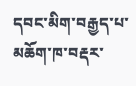དབང་མིག་བརྒྱད་པ་མཆོག་ཁ་བརྡར་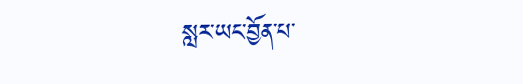སླར་ཡང་བྱོན་པ་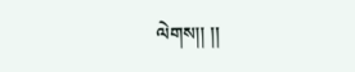ལེགས།། །།